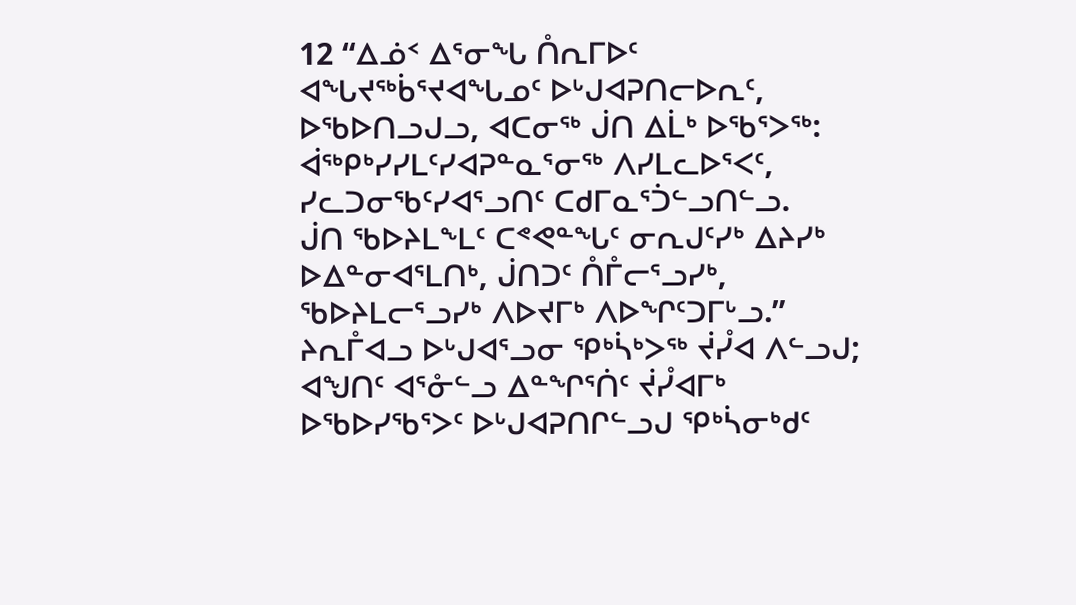12 “ᐃᓅᑉ ᐃᕐᓂᖓ ᑍᕆᒥᐅᑦ ᐊᖓᔪᖅᑳᕐᔪᐊᖓᓄᑦ ᐅᒡᒍᐊᕈᑎᓕᐅᕆᑦ, ᐅᖃᐅᑎᓗᒍᓗ, ᐊᑕᓂᖅ ᒎᑎ ᐃᒫᒃ ᐅᖃᕐᐳᖅ: ᐋᖅᑭᒃᓯᓯᒪᑦᓯᐊᕈᓐᓇᕐᓂᖅ ᐱᓯᒪᓚᐅᕐᐸᑦ, ᓯᓚᑐᓂᖃᑦᓯᐊᕐᓗᑎᑦ ᑕᑯᒥᓇᕐᑑᓪᓗᑎᓪᓗ.
ᒎᑎ ᖃᐅᔨᒪᖕᒪᑦ ᑕᕝᕙᓐᖓᑦ ᓂᕆᒍᑦᓯᒃ ᐃᔨᓯᒃ ᐅᐃᓐᓂᐊᕐᒪᑎᒃ, ᒎᑎᑐᑦ ᑍᒤᓕᕐᓗᓯᒃ, ᖃᐅᔨᒪᓕᕐᓗᓯᒃ ᐱᐅᔪᒥᒃ ᐱᐅᖏᑦᑐᒥᒡᓗ.”
ᔨᕆᒤᐊᓗ ᐅᒡᒍᐊᕐᓗᓂ ᕿᒃᓵᒃᐳᖅ ᔫᓮᐊ ᐱᓪᓗᒍ; ᐊᖑᑎᑦ ᐊᕐᓁᓪᓗ ᐃᓐᖏᕐᑏᑦ ᔫᓮᐊᒥᒃ ᐅᖃᐅᓯᖃᕐᐳᑦ ᐅᒡᒍᐊᕈᑎᒋᓪᓗᒍ ᕿᒃᓵᓂᒃᑯᑦ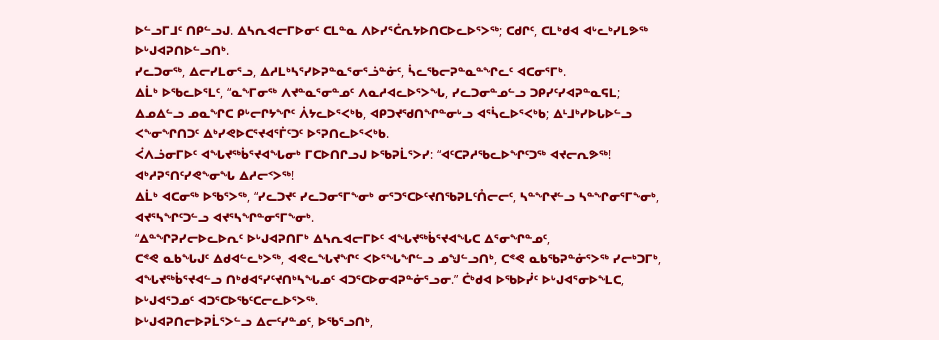ᐅᓪᓗᒥᒧᑦ ᑎᑭᓪᓗᒍ. ᐃᓴᕆᐊᓕᒥᐅᓂᑦ ᑕᒪᓐᓇ ᐱᐅᓯᕐᑖᕆᔭᐅᑎᑕᐅᓚᐅᕐᐳᖅ; ᑕᑯᒋᑦ, ᑕᒪᒃᑯᐊ ᐊᒡᓚᒃᓯᒪᕗᖅ ᐅᒡᒍᐊᕈᑎᐅᓪᓗᑎᒃ.
ᓯᓚᑐᓂᖅ, ᐃᓕᓯᒪᓂᕐᓗ, ᐃᓱᒪᒃᓴᕐᓯᐅᕈᓐᓇᕐᓂᕐᓘᓐᓃᑦ, ᓵᓚᖃᓕᕈᓐᓇᓐᖏᓚᑦ ᐊᑕᓂᕐᒥᒃ.
ᐃᒫᒃ ᐅᖃᓚᐅᕐᒪᑦ, “ᓇᖕᒥᓂᖅ ᐱᔪᓐᓇᕐᓂᓐᓄᑦ ᐱᓇᓱᐊᓚᐅᕐᐳᖓ, ᓯᓚᑐᓂᓐᓄᓪᓗ ᑐᑭᓯᑦᓯᐊᕈᓐᓇᕋᒪ; ᐃᓄᐃᓪᓗ ᓄᓇᖏᑕ ᑭᒡᓕᒋᔭᖏᑦ ᐲᔭᓚᐅᕐᐸᒃᑲ, ᐊᑭᑐᔪᖁᑎᖏᓐᓂᒡᓗ ᐊᕐᓵᓚᐅᕐᐸᒃᑲ; ᐃᒻᒧᒃᓯᐅᒐᐅᓪᓗ ᐸᖕᓂᖏᑎᑐᑦ ᐃᒃᓯᕙᐅᑕᕐᔪᐊᕐᒦᑦᑐᑦ ᐅᕐᕈᑎᓚᐅᕐᐸᒃᑲ.
ᐹᐱᓘᓂᒥᐅᑦ ᐊᖓᔪᖅᑳᕐᔪᐊᖓᓂᒃ ᒥᑕᐅᑎᒋᓗᒍ ᐅᖃᕈᒫᕐᐳᓯ: “ᐊᑦᑕᕈᓱᖃᓚᐅᖏᑦᑐᖅ ᐊᔪᓕᕆᕗᖅ! ᐊᒃᓱᕈᕐᑎᑦᓯᕙᖕᓂᖓ ᐃᓱᓕᑉᐳᖅ!
ᐃᒫᒃ ᐊᑕᓂᖅ ᐅᖃᕐᐳᖅ, “ᓯᓚᑐᔪᑦ ᓯᓚᑐᓂᕐᒥᖕᓂᒃ ᓂᕐᑐᕐᑕᐅᑦᔪᑎᖃᕈᒪᑦᑍᓕᓕᑦ, ᓴᓐᖏᔪᓪᓗ ᓴᓐᖏᓂᕐᒥᖕᓂᒃ, ᐊᔪᕐᓴᖏᑦᑐᓪᓗ ᐊᔪᕐᓴᖏᓐᓂᕐᒥᖕᓂᒃ.
“ᐃᓐᖏᕈᓯᓕᐅᓚᐅᕆᑦ ᐅᒡᒍᐊᕈᑎᒥᒃ ᐃᓴᕆᐊᓕᒥᐅᑦ ᐊᖓᔪᖅᑳᕐᔪᐊᖓᑕ ᐃᕐᓂᖏᓐᓄᑦ,
ᑕᕝᕙ ᓇᑲᖓᒍᑦ ᐃᑯᐊᓪᓚᒃᐳᖅ, ᐊᕙᓚᖓᔪᖏᑦ ᐸᐅᕐᖓᖏᓪᓗ ᓄᖑᓪᓗᑎᒃ, ᑕᕝᕙ ᓇᑲᖃᕈᓐᓃᕐᐳᖅ ᓯᓕᒃᑐᒥᒃ, ᐊᖓᔪᖅᑳᕐᔪᐊᓪᓗ ᑎᒃᑯᐊᕐᓯᑦᔪᑎᒃᓴᖓᓄᑦ ᐊᑐᕐᑕᐅᓂᐊᕈᓐᓃᕐᓗᓂ.” ᑖᒃᑯᐊ ᐅᖃᐅᓰᑦ ᐅᒡᒍᐊᕐᓂᐅᖕᒪᑕ, ᐅᒡᒍᐊᕐᑐᓄᑦ ᐊᑐᕐᑕᐅᖃᑦᑕᓕᓚᐅᕐᐳᖅ.
ᐅᒡᒍᐊᕈᑎᓕᐅᕈᒫᕐᐳᓪᓗ ᐃᓕᑦᓯᓐᓄᑦ, ᐅᖃᕐᓗᑎᒃ,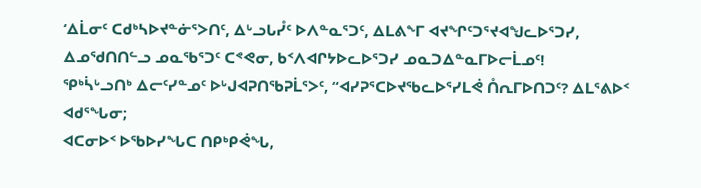‘ᐃᒫᓂᑦ ᑕᑯᒃᓴᐅᔪᓐᓃᕐᐳᑎᑦ, ᐃᒡᓗᒐᓮᑦ ᐅᐱᓐᓇᕐᑐᑦ, ᐃᒪᕕᖕᒥ ᐊᔪᖏᑦᑐᕐᔪᐊᖑᓚᐅᕐᑐᓯ, ᐃᓄᖁᑎᑎᓪᓗ ᓄᓇᖃᕐᑐᑦ ᑕᕝᕙᓂ, ᑲᑉᐱᐊᒋᔭᐅᓚᐅᕐᑐᓯ ᓄᓇᑐᐃᓐᓇᒥᐅᓕᒫᓄᑦ!
ᕿᒃᓵᒡᓗᑎᒃ ᐃᓕᑦᓯᓐᓄᑦ ᐅᒡᒍᐊᕈᑎᖃᕈᒫᕐᐳᑦ, “ᐊᓯᕈᕐᑕᐅᔪᖃᓚᐅᕐᓯᒪᕚ ᑍᕆᒥᐅᑎᑐᑦ? ᐃᒪᕐᕕᐅᑉ ᐊᑯᕐᖓᓂ;
ᐊᑕᓂᐅᑉ ᐅᖃᐅᓯᖓᑕ ᑎᑭᒃᑭᕚᖓ,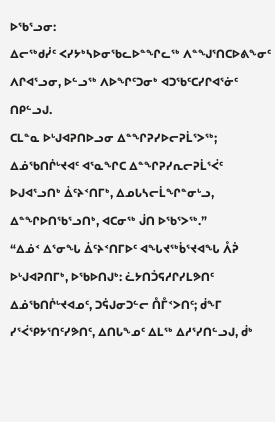ᐅᖃᕐᓗᓂ:
ᐃᓕᖅᑯᓰᑦ ᐸᓯᔭᒃᓴᐅᓂᖃᓚᐅᓐᖏᓚᖅ ᐱᓐᖑᕐᑎᑕᐅᕕᖕᓂᑦ ᐱᒋᐊᕐᓗᓂ, ᐅᓪᓗᖅ ᐱᐅᖏᑦᑐᓂᒃ ᐊᑐᖃᑦᑕᓯᒋᐊᕐᓃᑦ ᑎᑭᓪᓗᒍ.
ᑕᒪᓐᓇ ᐅᒡᒍᐊᕈᑎᐅᓗᓂ ᐃᓐᖏᕈᓯᐅᓕᕈᒫᕐᐳᖅ; ᐃᓅᖃᑎᒌᒡᔪᐊᑦ ᐊᕐᓇᖏᑕ ᐃᓐᖏᕈᓯᕆᓕᕈᒫᕐᐹᑦ ᐅᒍᐊᕐᓗᑎᒃ ᐄᑦᔨᑉᑎᒥᒃ, ᐃᓄᒐᓴᓕᒫᖏᓐᓂᒡᓗ, ᐃᓐᖏᐅᑎᖃᕐᓗᑎᒃ, ᐊᑕᓂᖅ ᒎᑎ ᐅᖃᕐᐳᖅ.”
“ᐃᓅᑉ ᐃᕐᓂᖓ ᐄᑦᔨᑉᑎᒥᐅᑦ ᐊᖓᔪᖅᑳᕐᔪᐊᖓ ᐰᕉ ᐅᒡᒍᐊᕈᑎᒥᒃ, ᐅᖃᐅᑎᒍᒃ: ᓛᔭᑎᑑᕋᓱᒋᓯᒪᕗᑎᑦ ᐃᓅᖃᑎᒌᒡᔪᐊᓄᑦ, ᑐᕌᒍᓂᑐᓪᓕ ᑍᒤᑉᐳᑎᑦ; ᑰᖕᒥ ᓯᕐᐹᕿᔭᕐᑎᑦᓯᕗᑎᑦ, ᐃᑎᒐᖕᓄᑦ ᐃᒪᖅ ᐃᓱᕐᓯᑎᓪᓗᒍ, ᑰᒃ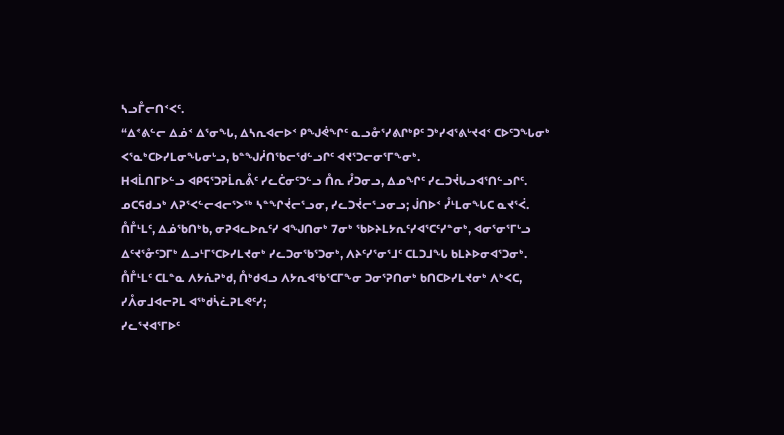ᓴᓗᒤᓕᑎᑉᐸᑦ.
“ᐃᕝᕕᓪᓕ ᐃᓅᑉ ᐃᕐᓂᖓ, ᐃᓴᕆᐊᓕᐅᑉ ᑭᖑᕚᖏᑦ ᓇᓗᓁᕐᓯᕕᒋᒃᑭᑦ ᑐᒃᓯᐊᕐᕕᒡᔪᐊᑉ ᑕᐅᑦᑐᖓᓂᒃ ᐸᕐᓇᒃᑕᐅᓯᒪᓂᖓᓂᒡᓗ, ᑲᓐᖑᓲᑎᖃᓕᖁᓪᓗᒋᑦ ᐊᔪᕐᑐᓕᓂᕐᒥᖕᓂᒃ.
ᕼᐊᒫᑎᒥᐅᓪᓗ ᐊᑭᕋᕐᑐᕈᒫᕆᕔᑦ ᓯᓚᑖᓂᑦᑐᓪᓗ ᑍᕆ ᓮᑐᓂᓗ, ᐃᓄᖏᑦ ᓯᓚᑐᔫᒐᓗᐊᕐᑎᓪᓗᒋᑦ.
ᓄᑕᕋᑯᓗᒃ ᐱᕈᕐᐸᓪᓕᐊᓕᕐᐳᖅ ᓴᓐᖏᔫᓕᕐᓗᓂ, ᓯᓚᑐᔫᓕᕐᓗᓂᓗ; ᒎᑎᐅᑉ ᓮᒻᒪᓂᖓᑕ ᓇᔪᕐᐹ.
ᑍᒤᒻᒪᑦ, ᐃᓅᖃᑎᒃᑲ, ᓂᕈᐊᓚᐅᕆᑦᓯ ᐊᖑᑎᓂᒃ 7ᓂᒃ ᖃᐅᔨᒪᔭᕆᑦᓯᐊᕐᑕᑦᓯᓐᓂᒃ, ᐊᓂᕐᓂᕐᒥᒡᓗ ᐃᑦᔪᕐᓁᑦᑐᒥᒃ ᐃᓗᒻᒥᕐᑕᐅᓯᒪᔪᓂᒃ ᓯᓚᑐᓂᖃᕐᑐᓂᒃ, ᐱᔨᑦᓯᕐᓂᕐᒧᑦ ᑕᒪᑐᒧᖓ ᑲᒪᔨᐅᓂᐊᕐᑐᓂᒃ.
ᑍᒤᒻᒪᑦ ᑕᒪᓐᓇ ᐱᔭᕇᕈᒃᑯ, ᑍᒃᑯᐊᓗ ᐱᔭᕆᐊᖃᕐᑕᒥᖕᓂ ᑐᓂᕐᕈᑎᓂᒃ ᑲᑎᑕᐅᓯᒪᔪᓂᒃ ᐱᒃᐸᑕ, ᓯᐰᓂᒧᐊᓕᕈᒪ ᐊᖅᑯᓵᓛᕈᒪᕙᑦᓯ;
ᓯᓚᕐᔪᐊᕐᒥᐅᑦ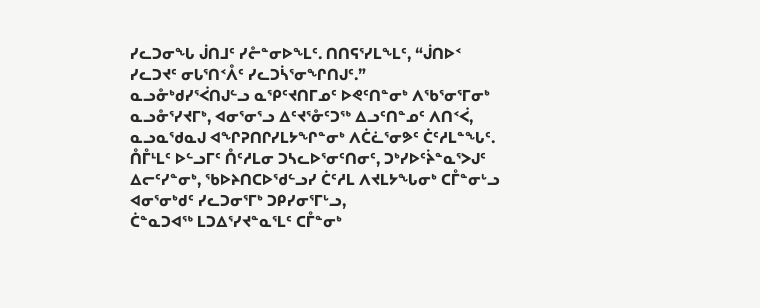ᓯᓚᑐᓂᖓ ᒎᑎᒧᑦ ᓯᓔᓐᓂᐅᖕᒪᑦ. ᑎᑎᕋᕐᓯᒪᖕᒪᑦ, “ᒎᑎᐅᑉ ᓯᓚᑐᔪᑦ ᓂᒐᕐᑎᑉᐰᑦ ᓯᓚᑐᓵᕐᓂᖏᑎᒍᑦ.”
ᓇᓗᓁᒃᑯᓯᕐᐹᑎᒍᓪᓗ ᓇᕿᑦᔪᑎᒥᓄᑦ ᐅᕙᑦᑎᓐᓂᒃ ᐱᖃᕐᓂᕐᒥᓂᒃ ᓇᓗᓁᕐᓯᔪᒥᒃ, ᐊᓂᕐᓂᕐᓗ ᐃᑦᔪᕐᓁᑦᑐᖅ ᐃᓗᑦᑎᓐᓄᑦ ᐱᑎᑉᐹ, ᓇᓗᓇᖁᓇᒍ ᐊᖏᕈᑎᒋᓯᒪᔭᖏᓐᓂᒃ ᐱᑖᓛᕐᓂᕗᑦ ᑖᑦᓱᒪᓐᖓᑦ.
ᑍᒤᒻᒪᑦ ᐅᓪᓗᒥᑦ ᑍᑦᓱᒪᓂ ᑐᓴᓚᐅᕐᓂᑦᑎᓂᑦ, ᑐᒃᓯᐅᑦᔩᓐᓇᕐᐳᒍᑦ ᐃᓕᑦᓯᓐᓂᒃ, ᖃᐅᔨᑎᑕᐅᖁᓪᓗᓯ ᑖᑦᓱᒪ ᐱᔪᒪᔭᖓᓂᒃ ᑕᒤᓐᓂᒡᓗ ᐊᓂᕐᓂᒃᑯᑦ ᓯᓚᑐᓂᕐᒥᒃ ᑐᑭᓯᓂᕐᒥᒡᓗ,
ᑖᓐᓇᑐᐊᖅ ᒪᑐᐃᕐᓯᔪᓐᓇᕐᒪᑦ ᑕᒤᓐᓂᒃ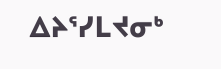ᐃᔨᕐᓯᒪᔪᓂᒃ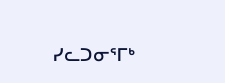ᓯᓚᑐᓂᕐᒥᒃ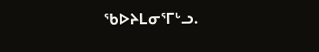ᖃᐅᔨᒪᓂᕐᒥᒡᓗ.